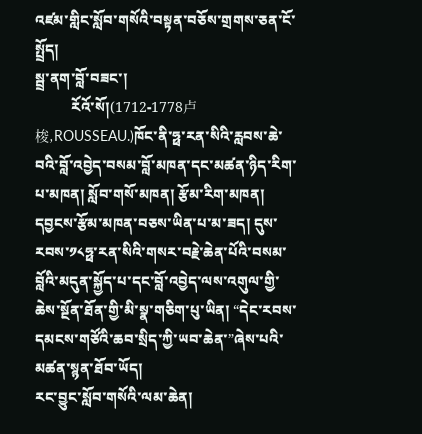འཛམ་གླིང་སློབ་གསོའི་བསྟན་བཅོས་གྲགས་ཅན་ངོ་སྤྲོད།
སྦྲ་ནག་བློ་བཟང་།
          རོའོ་སོ།(1712-1778卢梭,ROUSSEAU.)ཁོང་ནི་ཧྥ་རན་སིའི་རླབས་ཆེ་བའི་བློ་འབྱེད་བསམ་བློ་མཁན་དང་མཚན་ཉིད་རིག་པ་མཁན། སློབ་གསོ་མཁན། རྩོམ་རིག་མཁན། དབྱངས་རྩོམ་མཁན་བཅས་ཡིན་པ་མ་ཟད། དུས་རབས་༡༨ཧྥ་རན་སིའི་གསར་བརྗེ་ཆེན་པོའི་བསམ་བློའི་མདུན་སྐྱོད་པ་དང་བློ་འབྱེད་ལས་འགུལ་གྱི་ཆེས་སྔོན་ཐོན་གྱི་མི་སྣ་གཅིག་པུ་ཡིན། “དེང་རབས་དམངས་གཙོའི་ཆབ་སྲིད་ཀྱི་ཡབ་ཆེན་”ཞེས་པའི་མཚན་སྙན་ཐོབ་ཡོད།
རང་བྱུང་སློབ་གསོའི་ལམ་ཆེན།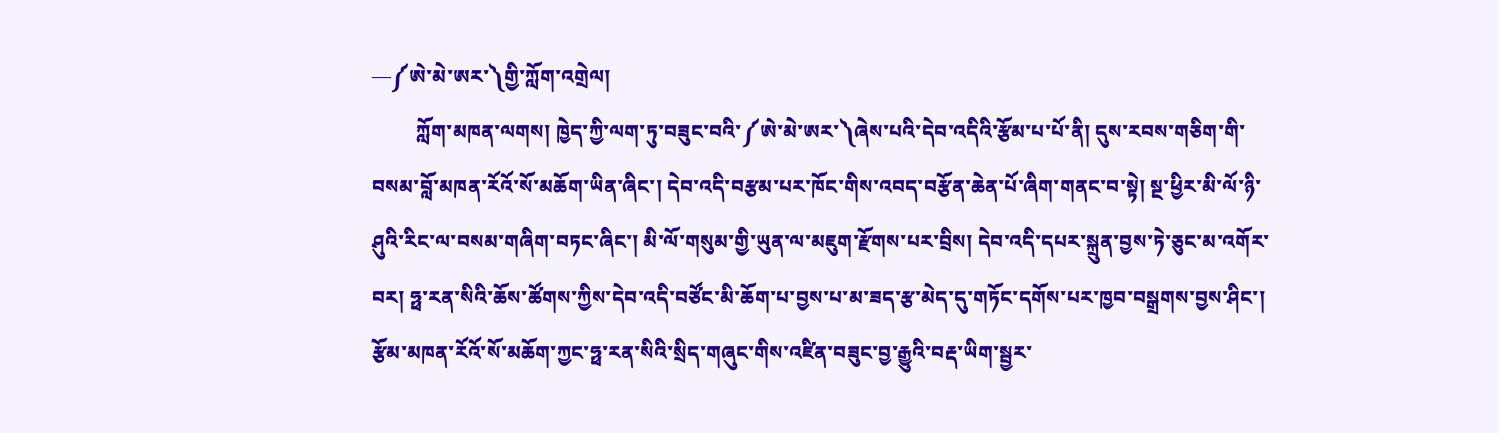—༼ཨེ་མེ་ཨར་༽གྱི་ཀློག་འགྲེལ།
         ཀློག་མཁན་ལགས། ཁྱེད་ཀྱི་ལག་ཏུ་བཟུང་བའི་༼ཨེ་མེ་ཨར་༽ཞེས་པའི་དེབ་འདིའི་རྩོམ་པ་པོ་ནི། དུས་རབས་གཅིག་གི་བསམ་བློ་མཁན་རོའོ་སོ་མཆོག་ཡིན་ཞིང་། དེབ་འདི་བརྩམ་པར་ཁོང་གིས་འབད་བརྩོན་ཆེན་པོ་ཞིག་གནང་བ་སྟེ། སྔ་ཕྱིར་མི་ལོ་ཉི་ཤུའི་རིང་ལ་བསམ་གཞིག་བཏང་ཞིང་། མི་ལོ་གསུམ་གྱི་ཡུན་ལ་མཇུག་རྫོགས་པར་བྲིས། དེབ་འདི་དཔར་སྐྲུན་བྱས་ཏེ་ཅུང་མ་འགོར་བར། ཧྥ་རན་སིའི་ཆོས་ཚོགས་ཀྱིས་དེབ་འདི་བཙོང་མི་ཆོག་པ་བྱས་པ་མ་ཟད་རྩ་མེད་དུ་གཏོང་དགོས་པར་ཁྱབ་བསྒྲགས་བྱས་ཤིང་། རྩོམ་མཁན་རོའོ་སོ་མཆོག་ཀྱང་ཧྥ་རན་སིའི་སྲིད་གཞུང་གིས་འཛིན་བཟུང་བྱ་རྒྱུའི་བརྡ་ཡིག་སྦྱར་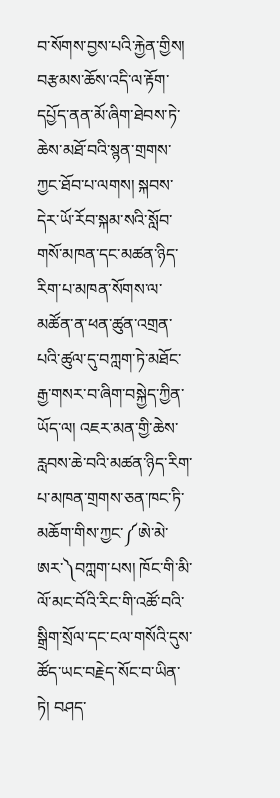བ་སོགས་བྱས་པའི་རྐྱེན་གྱིས། བརྩམས་ཆོས་འདི་ལ་རྟོག་དཔྱོད་ནན་མོ་ཞིག་ཐེབས་ཏེ་ཆེས་མཐོ་བའི་སྙན་གྲགས་ཀྱང་ཐོབ་པ་ལགས། སྐབས་དེར་ཡོ་རོབ་སྐམ་སའི་སློབ་གསོ་མཁན་དང་མཚན་ཉིད་རིག་པ་མཁན་སོགས་ལ་མཚོན་ན་ཕན་ཚུན་འགྲན་པའི་ཚུལ་དུ་བཀླག་ཏེ་མཐོང་རྒྱ་གསར་བ་ཞིག་བསྐྱེད་ཀྱིན་ཡོད་ལ། འཇར་མན་གྱི་ཆེས་རླབས་ཆེ་བའི་མཚན་ཉིད་རིག་པ་མཁན་གྲགས་ཅན་ཁང་ཏི་མཆོག་གིས་ཀྱང་༼ཨེ་མེ་ཨར་༽བཀླག་པས། ཁོང་གི་མི་ལོ་མང་བོའི་རིང་གི་འཚོ་བའི་སྒྲིག་སྲོལ་དང་ངལ་གསོའི་དུས་ཚོད་ཡང་བརྗེད་སོང་བ་ཡིན་ཏེ། བཤད་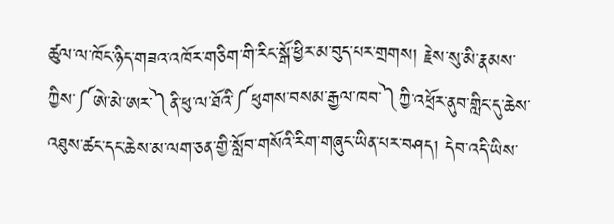ཚུལ་ལ་ཁོང་ཉིད་གཟའ་འཁོར་གཅིག་གི་རིང་སྒོ་ཕྱིར་མ་བུད་པར་གྲགས། རྗེས་སུ་མི་རྣམས་ཀྱིས་༼ཨེ་མེ་ཨར་༽ནི་ཕུ་ལ་ཐོའི་༼ཕུགས་བསམ་རྒྱལ་ཁབ་༽ཀྱི་འཕྲོར་ནུབ་གླིང་དུ་ཆེས་འཐུས་ཚང་དང་ཆེས་མ་ལག་ཅན་གྱི་སློབ་གསོའི་རིག་གཞུང་ཡིན་པར་བཤད། དེབ་འདི་ཡིས་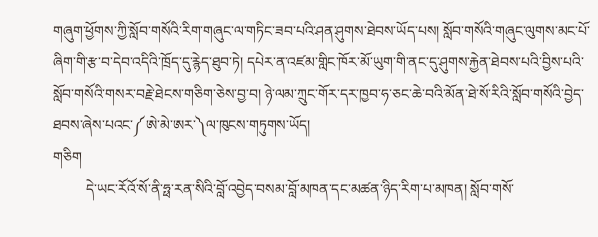གཞུག་ཕྱོགས་ཀྱི་སློབ་གསོའི་རིག་གཞུང་ལ་གཏིང་ཟབ་པའི་ཤན་ཤུགས་ཐེབས་ཡོད་པས། སློབ་གསོའི་གཞུང་ལུགས་མང་པོ་ཞིག་གི་རྩ་བ་དེབ་འདིའི་ཁྲོད་དུ་རྙེད་ཐུབ་ཏེ། དཔེར་ན་འཛམ་གླིང་ཁོར་མོ་ཡུག་གི་ནང་དུ་ཤུགས་རྐྱེན་ཐེབས་པའི་བྱིས་པའི་སློབ་གསོའི་གསར་བརྗེ་ཐེངས་གཅིག་ཅེས་བྱ་བ། ཉེ་ལམ་ཀྲུང་གོར་དར་ཁྱབ་ཧ་ཅང་ཆེ་བའི་མོན་ཐེ་སོ་རིའི་སློབ་གསོའི་བྱེད་ཐབས་ཞེས་པའང་༼ཨེ་མེ་ཨར་༽ལ་ཁུངས་གཏུགས་ཡོད།
གཅིག
         དེ་ཡང་རོའོ་སོ་ནི་ཧྥ་རན་སིའི་བློ་འབྱེད་བསམ་བློ་མཁན་དང་མཚན་ཉིད་རིག་པ་མཁན། སློབ་གསོ་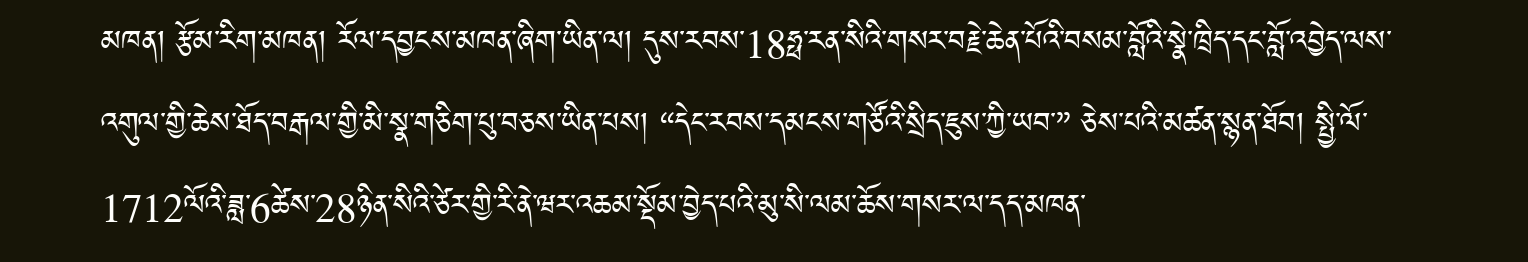མཁན། རྩོམ་རིག་མཁན། རོལ་དབྱངས་མཁན་ཞིག་ཡིན་ལ། དུས་རབས་18ཧྥ་རན་སིའི་གསར་བརྗེ་ཆེན་པོའི་བསམ་བློའི་སྣེ་ཁྲིད་དང་བློ་འབྱེད་ལས་འགུལ་གྱི་ཆེས་ཐོད་བརྒལ་གྱི་མི་སྣ་གཅིག་པུ་བཅས་ཡིན་པས། “དེང་རབས་དམངས་གཙོའི་སྲིད་ཇུས་ཀྱི་ཡབ་” ཅེས་པའི་མཚན་སྙན་ཐོབ། སྤྱི་ལོ་1712ལོའི་ཟླ་6ཚེས་28ཉིན་སིའི་ཙེར་གྱི་རི་ནེ་ཝར་འཆམ་སྡོམ་བྱེད་པའི་མུ་སི་ལམ་ཆོས་གསར་ལ་དད་མཁན་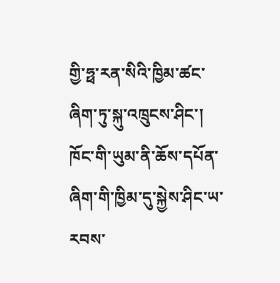གྱི་ཧྥ་རན་སིའི་ཁྱིམ་ཚང་ཞིག་ཏུ་སྐུ་འཁྲུངས་ཤིང་། ཁོང་གི་ཡུམ་ནི་ཆོས་དཔོན་ཞིག་གི་ཁྱིམ་དུ་སྐྱེས་ཤིང་ཡ་རབས་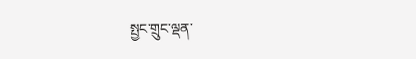སྤྱང་གྲུང་ལྡན་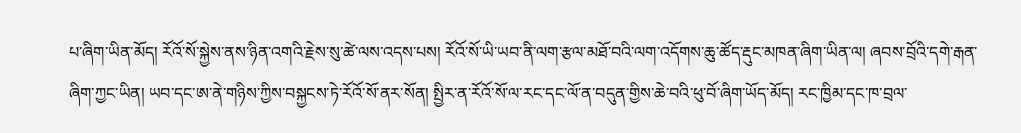པ་ཞིག་ཡིན་མོད། རོའོ་སོ་སྐྱེས་ནས་ཉིན་འགའི་རྗེས་སུ་ཚེ་ལས་འདས་པས། རོའོ་སོ་ཡི་ཡབ་ནི་ལག་རྩལ་མཐོ་བའི་ལག་འདོགས་ཆུ་ཚོད་རྡུང་མཁན་ཞིག་ཡིན་ལ། ཞབས་བྲོའི་དགེ་རྒན་ཞིག་ཀྱང་ཡིན། ཡབ་དང་ཨ་ནེ་གཉིས་ཀྱིས་བསྐྱངས་ཏེ་རོའོ་སོ་ནར་སོན། སྤྱིར་ན་རོའོ་སོ་ལ་རང་དང་ལོ་ན་བདུན་གྱིས་ཆེ་བའི་ཕུ་བོ་ཞིག་ཡོད་མོད། རང་ཁྱིམ་དང་ཁ་བྲལ་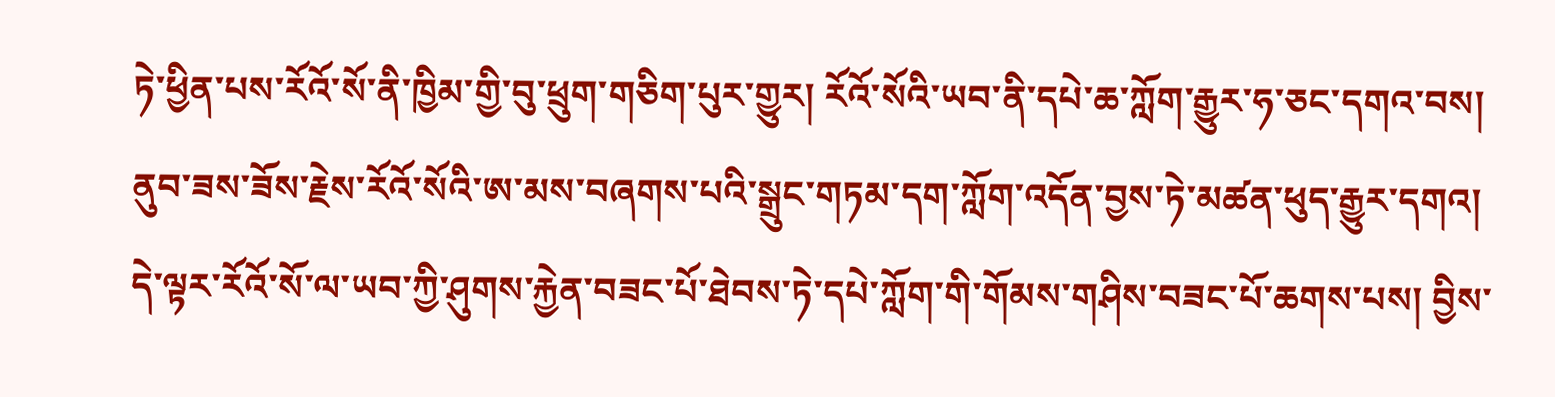ཏེ་ཕྱིན་པས་རོའོ་སོ་ནི་ཁྱིམ་གྱི་བུ་ཕྲུག་གཅིག་པུར་གྱུར། རོའོ་སོའི་ཡབ་ནི་དཔེ་ཆ་ཀློག་རྒྱུར་ཧ་ཅང་དགའ་བས། ནུབ་ཟས་ཟོས་རྗེས་རོའོ་སོའི་ཨ་མས་བཞགས་པའི་སྒྲུང་གཏམ་དག་ཀློག་འདོན་བྱས་ཏེ་མཚན་ཕུད་རྒྱུར་དགའ། དེ་ལྟར་རོའོ་སོ་ལ་ཡབ་ཀྱི་ཤུགས་རྐྱེན་བཟང་པོ་ཐེབས་ཏེ་དཔེ་ཀློག་གི་གོམས་གཤིས་བཟང་པོ་ཆགས་པས། བྱིས་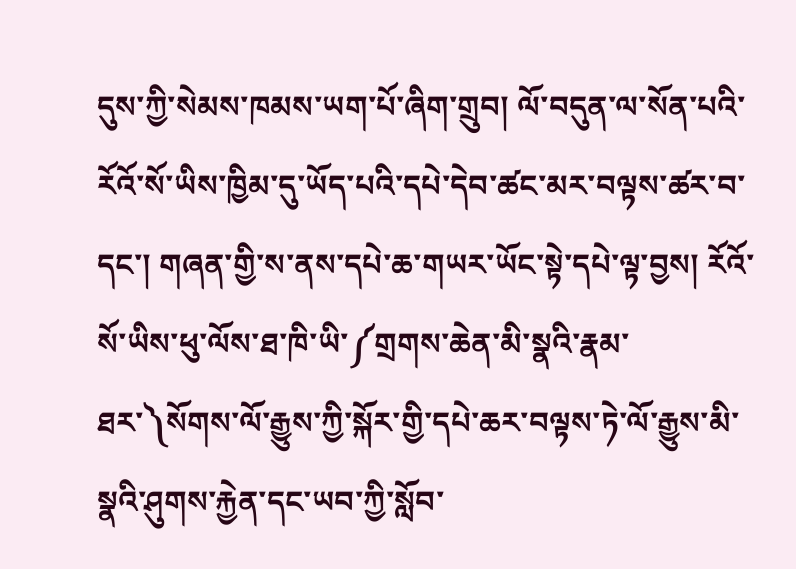དུས་ཀྱི་སེམས་ཁམས་ཡག་པོ་ཞིག་གྲུབ། ལོ་བདུན་ལ་སོན་པའི་རོའོ་སོ་ཡིས་ཁྱིམ་དུ་ཡོད་པའི་དཔེ་དེབ་ཚང་མར་བལྟས་ཚར་བ་དང་། གཞན་གྱི་ས་ནས་དཔེ་ཆ་གཡར་ཡོང་སྟེ་དཔེ་ལྟ་བྱས། རོའོ་སོ་ཡིས་ཕུ་ལོས་ཐ་ཁི་ཡི་༼གྲགས་ཆེན་མི་སྣའི་རྣམ་ཐར་༽སོགས་ལོ་རྒྱུས་ཀྱི་སྐོར་གྱི་དཔེ་ཆར་བལྟས་ཏེ་ལོ་རྒྱུས་མི་སྣའི་ཤུགས་རྐྱེན་དང་ཡབ་ཀྱི་སློབ་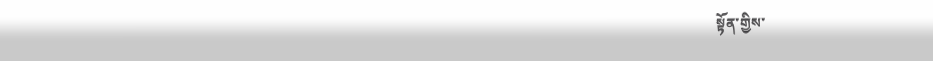སྟོན་གྱིས་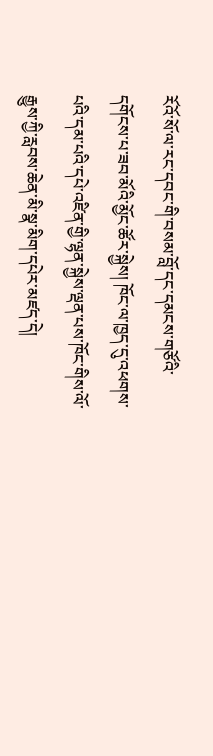རོའོ་སོ་ལ་རང་དབང་གི་བསམ་བློ་དང་དམངས་གཙོའི་དགོངས་པ་ཟབ་མོའི་མྱོང་ཚོར་སྐྱེས། ཁོང་ལ་ཁྱད་དུ་འཕགས་པའི་དམ་པའི་དཔེ་འཛིན་གྱི་ལྷན་སྐྱེས་ལྡན་པས་ཁོང་གིས་ལོ་རྒྱུས་ཀྱི་རླབས་ཆེན་མི་སྣ་མིག་དཔེར་མཛད་དེ།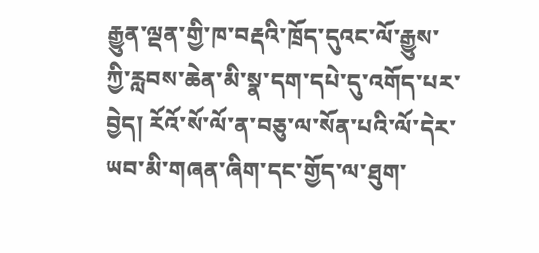རྒྱུན་ལྡན་གྱི་ཁ་བརྡའི་ཁྲོད་དུའང་ལོ་རྒྱུས་ཀྱི་རླབས་ཆེན་མི་སྣ་དག་དཔེ་དུ་འགོད་པར་བྱེད། རོའོ་སོ་ལོ་ན་བཅུ་ལ་སོན་པའི་ལོ་དེར་ཡབ་མི་གཞན་ཞིག་དང་གྱོད་ལ་ཐུག་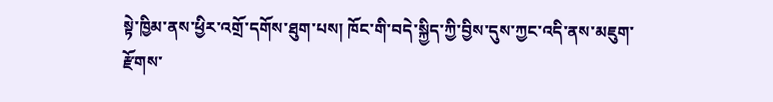སྟེ་ཁྱིམ་ནས་ཕྱིར་འགྲོ་དགོས་ཐུག་པས། ཁོང་གི་བདེ་སྐྱིད་ཀྱི་བྱིས་དུས་ཀྱང་འདི་ནས་མཇུག་རྫོགས་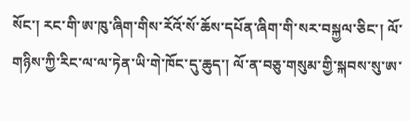སོང་། རང་གི་ཨ་ཁུ་ཞིག་གིས་རོའོ་སོ་ཆོས་དཔོན་ཞིག་གི་སར་བསྐྱལ་ཅིང་། ལོ་གཉིས་ཀྱི་རིང་ལ་ལ་ཏེན་ཡི་གེ་ཁོང་དུ་ཆུད་། ལོ་ན་བཅུ་གསུམ་གྱི་སྐབས་སུ་ཨ་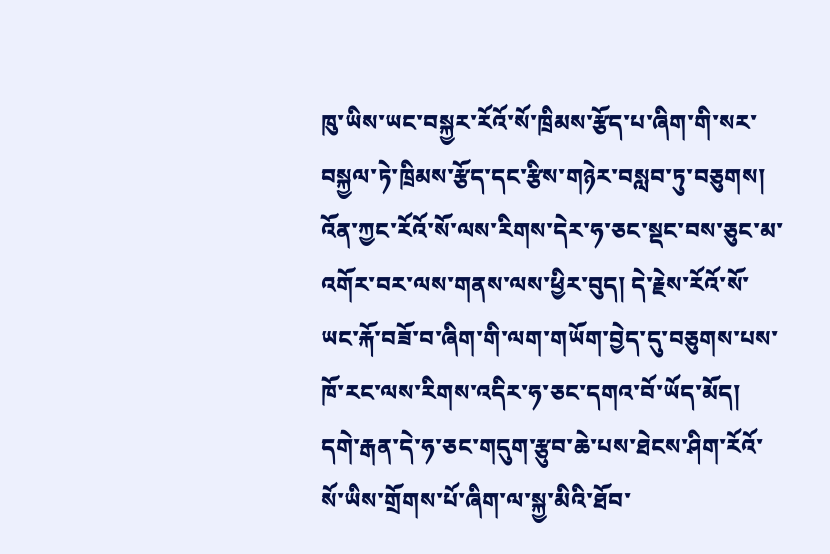ཁུ་ཡིས་ཡང་བསྐྱར་རོའོ་སོ་ཁྲིམས་རྩོད་པ་ཞིག་གི་སར་བསྐྱལ་ཏེ་ཁྲིམས་རྩོད་དང་རྩིས་གཉེར་བསླབ་ཏུ་བཅུགས། འོན་ཀྱང་རོའོ་སོ་ལས་རིགས་དེར་ཧ་ཅང་སྡང་བས་ཅུང་མ་འགོར་བར་ལས་གནས་ལས་ཕྱིར་བུད། དེ་རྗེས་རོའོ་སོ་ཡང་རྐོ་བཟོ་བ་ཞིག་གི་ལག་གཡོག་བྱེད་དུ་བཅུགས་པས་ཁོ་རང་ལས་རིགས་འདིར་ཧ་ཅང་དགའ་བོ་ཡོད་མོད། དགེ་རྒན་དེ་ཧ་ཅང་གདུག་རྩུབ་ཆེ་པས་ཐེངས་ཤིག་རོའོ་སོ་ཡིས་གྲོགས་པོ་ཞིག་ལ་སྐྱ་མིའི་ཐོབ་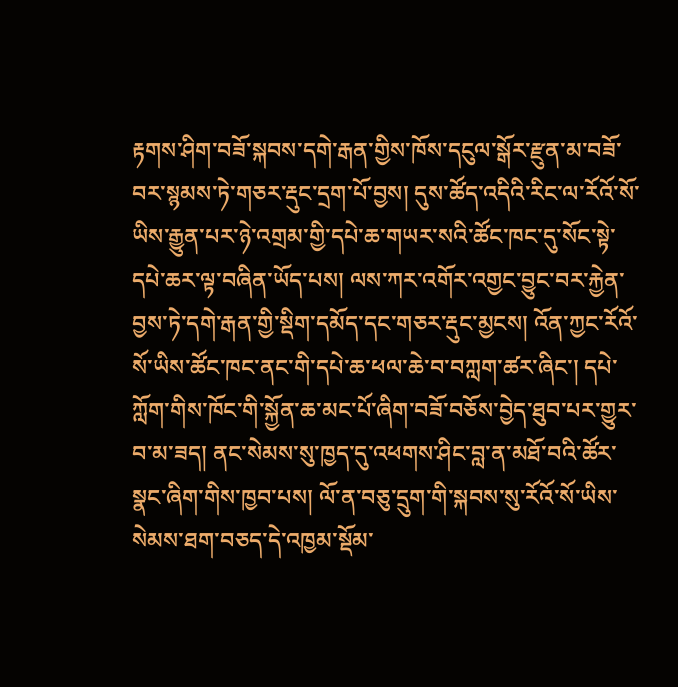རྟགས་ཤིག་བཟོ་སྐབས་དགེ་རྒན་གྱིས་ཁོས་དངུལ་སྒོར་རྫུན་མ་བཟོ་བར་སྙམས་ཏེ་གཅར་རྡུང་དྲག་པོ་བྱས། དུས་ཚོད་འདིའི་རིང་ལ་རོའོ་སོ་ཡིས་རྒྱུན་པར་ཉེ་འགྲམ་གྱི་དཔེ་ཆ་གཡར་སའི་ཚོང་ཁང་དུ་སོང་སྟེ་དཔེ་ཆར་ལྟ་བཞིན་ཡོད་པས། ལས་ཀར་འགོར་འགྱང་བྱུང་བར་རྐྱེན་བྱས་ཏེ་དགེ་རྒན་གྱི་སྡིག་དམོད་དང་གཅར་རྡུང་མྱངས། འོན་ཀྱང་རོའོ་སོ་ཡིས་ཚོང་ཁང་ནང་གི་དཔེ་ཆ་ཕལ་ཆེ་བ་བཀླག་ཚར་ཞིང་། དཔེ་ཀློག་གིས་ཁོང་གི་སྐྱོན་ཆ་མང་པོ་ཞིག་བཟོ་བཅོས་བྱེད་ཐུབ་པར་གྱུར་བ་མ་ཟད། ནང་སེམས་སུ་ཁྱད་དུ་འཕགས་ཤིང་བླ་ན་མཐོ་བའི་ཚོར་སྣང་ཞིག་གིས་ཁྱབ་པས། ལོ་ན་བཅུ་དྲུག་གི་སྐབས་སུ་རོའོ་སོ་ཡིས་སེམས་ཐག་བཅད་དེ་འཁྱམ་སྡོམ་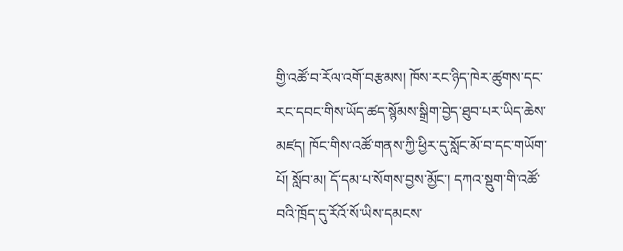གྱི་འཚོ་བ་རོལ་འགོ་བརྩམས། ཁོས་རང་ཉིད་ཁེར་ཚུགས་དང་རང་དབང་གིས་ཡོད་ཚད་སྙོམས་སྒྲིག་བྱེད་ཐུབ་པར་ཡིད་ཆེས་མཛད། ཁོང་གིས་འཚོ་གནས་ཀྱི་ཕྱིར་དུ་སློང་མོ་བ་དང་གཡོག་པོ། སློབ་མ། དོ་དམ་པ་སོགས་བྱས་མྱོང་། དཀའ་སྡུག་གི་འཚོ་བའི་ཁྲོད་དུ་རོའོ་སོ་ཡིས་དམངས་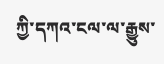ཀྱི་དཀའ་ངལ་ལ་རྒྱུས་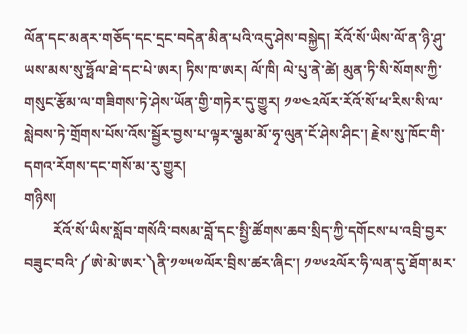ལོན་དང་མནར་གཅོད་དང་དྲང་བདེན་མིན་པའི་འདུ་ཤེས་བསྐྱེད། རོའོ་སོ་ཡིས་ལོ་ན་ཉི་ཤུ་ཡས་མས་སུ་ཧྥོལ་ཐེ་དང་པེ་ཨར། ཏིས་ཁ་ཨར། ལོ་ཁི། ལེ་པུ་ནེ་ཚེ། མུན་ཏི་སི་སོགས་ཀྱི་གསུང་རྩོམ་ལ་གཟིགས་ཏེ་ཤེས་ཡོན་གྱི་གཏེར་དུ་གྱུར། ༡༧༤༢ལོར་རོའོ་སོ་ཕ་རིས་སི་ལ་སླེབས་ཏེ་གྲོགས་པོས་འོས་སྦྱོར་བྱས་པ་ལྟར་ལྕམ་མོ་ཧྭ་ལུན་ངོ་ཤེས་ཤིང་། རྗེས་སུ་ཁོང་གི་དགའ་རོགས་དང་གསོ་མ་རུ་གྱུར།
གཉིས།
        རོའོ་སོ་ཡིས་སློབ་གསོའི་བསམ་བློ་དང་སྤྱི་ཚོགས་ཆབ་སྲིད་ཀྱི་དགོངས་པ་འབྲི་བྱར་བཟུང་བའི་༼ཨེ་མེ་ཨར་༽ནི་༡༧༥༧ལོར་བྲིས་ཚར་ཞིང་། ༡༧༦༢ལོར་ཧི་ལན་དུ་ཐོག་མར་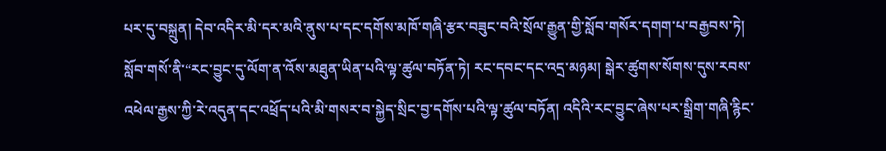པར་དུ་བསྐྲུན། དེབ་འདིར་མི་དར་མའི་ནུས་པ་དང་དགོས་མཁོ་གཞི་རྩར་བཟུང་བའི་སྲོལ་རྒྱུན་གྱི་སློབ་གསོར་དགག་པ་བརྒྱབས་ཏེ། སློབ་གསོ་ནི་“རང་བྱུང་དུ་ལོག་ན་འོས་མཐུན་ཡིན་པའི་ལྟ་ཚུལ་བཏོན་ཏེ། རང་དབང་དང་འདྲ་མཉམ། སྒེར་ཚུགས་སོགས་དུས་རབས་འཕེལ་རྒྱས་ཀྱི་རེ་འདུན་དང་འཕྲོད་པའི་མི་གསར་བ་སྐྱེད་སྲིང་བྱ་དགོས་པའི་ལྟ་ཚུལ་བཏོན། འདིའི་རང་བྱུང་ཞེས་པར་སྒྲིག་གཞི་རྙིང་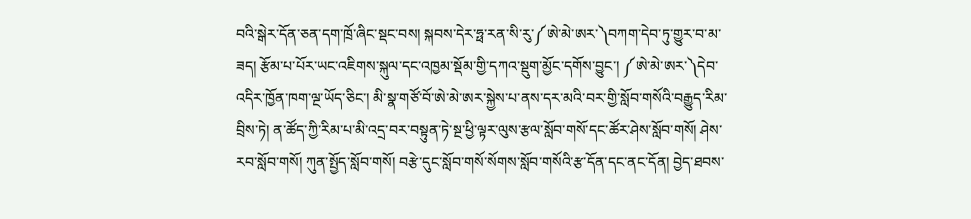བའི་སྒེར་དོན་ཅན་དག་ཁྲོ་ཞིང་སྡང་བས། སྐབས་དེར་ཧྥ་རན་སི་རུ་༼ཨེ་མེ་ཨར་༽བཀག་དེབ་ཏུ་གྱུར་བ་མ་ཟད། རྩོམ་པ་པོར་ཡང་འཇིགས་སྐུལ་དང་འཁྱམ་སྡོམ་གྱི་དཀའ་སྡུག་མྱོང་དགོས་བྱུང་། ༼ཨེ་མེ་ཨར་༽དེབ་འདིར་ཁྱོན་ཁག་ལྔ་ཡོད་ཅིང་། མི་སྣ་གཙོ་བོ་ཨེ་མེ་ཨར་སྐྱེས་པ་ནས་དར་མའི་བར་གྱི་སློབ་གསོའི་བརྒྱུད་རིམ་བྲིས་ཏེ། ན་ཚོད་ཀྱི་རིམ་པ་མི་འདྲ་བར་བསྟུན་ཏེ་སྔ་ཕྱི་ལྟར་ལུས་རྩལ་སློབ་གསོ་དང་ཚོར་ཤེས་སློབ་གསོ། ཤེས་རབ་སློབ་གསོ། ཀུན་སྤྱོད་སློབ་གསོ། བརྩེ་དུང་སློབ་གསོ་སོགས་སློབ་གསོའི་རྩ་དོན་དང་ནང་དོན། བྱེད་ཐབས་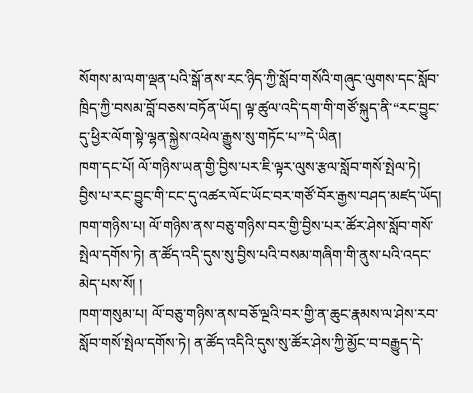སོགས་མ་ལག་ལྡན་པའི་སྒོ་ནས་རང་ཉིད་ཀྱི་སློབ་གསོའི་གཞུང་ལུགས་དང་སློབ་ཁྲིད་ཀྱི་བསམ་བློ་བཅས་བཏོན་ཡོད། ལྟ་ཚུལ་འདི་དག་གི་གཙོ་སྐུད་ནི་“རང་བྱུང་དུ་ཕྱིར་ལོག་སྟེ་ལྷན་སྐྱེས་འཕེལ་རྒྱུས་སུ་གཏོང་པ་”དེ་ཡིན།
ཁག་དང་པོ། ལོ་གཉིས་ཡན་གྱི་བྱིས་པར་ཇི་ལྟར་ལུས་རྩལ་སློབ་གསོ་སྤེལ་ཏེ། བྱིས་པ་རང་བྱུང་གི་ངང་དུ་འཚར་ལོང་ཡོང་བར་གཙོ་བོར་རྒྱས་བཤད་མཛད་ཡོད།
ཁག་གཉིས་པ། ལོ་གཉིས་ནས་བཅུ་གཉིས་བར་གྱི་བྱིས་པར་ཚོར་ཤེས་སློབ་གསོ་སྤེལ་དགོས་ཏེ། ན་ཚོད་འདི་དུས་སུ་བྱིས་པའི་བསམ་གཞིག་གི་ནུས་པའི་འདང་མེད་པས་སོ། །
ཁག་གསུམ་པ། ལོ་བཅུ་གཉིས་ནས་བཅོ་ལྔའི་བར་གྱི་ན་ཆུང་རྣམས་ལ་ཤེས་རབ་སློབ་གསོ་སྤེལ་དགོས་ཏེ། ན་ཚོད་འདིའི་དུས་སུ་ཚོར་ཤེས་ཀྱི་མྱོང་བ་བརྒྱུད་དེ་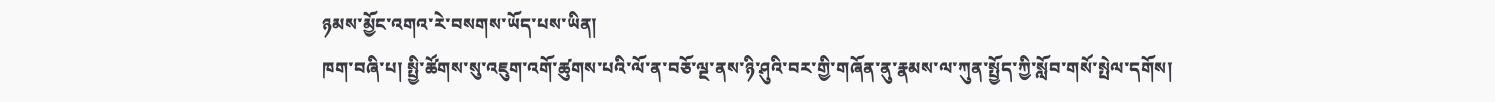ཉམས་མྱོང་འགའ་རེ་བསགས་ཡོད་པས་ཡིན།
ཁག་བཞི་པ། སྤྱི་ཚོགས་སུ་འཇུག་འགོ་ཚུགས་པའི་ལོ་ན་བཅོ་ལྔ་ནས་ཉི་ཤུའི་བར་གྱི་གཞོན་ནུ་རྣམས་ལ་ཀུན་སྤྱོད་ཀྱི་སློབ་གསོ་སྤེལ་དགོས།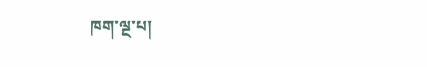ཁག་ལྔ་པ།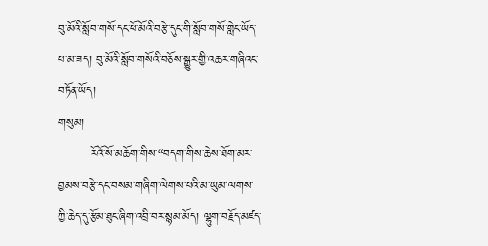བུ་མོའི་སློབ་གསོ་དང་ཕོ་མོའི་བརྩེ་དུང་གི་སློབ་གསོ་གླེང་ཡོད་པ་མ་ཟད། བུ་མོའི་སློབ་གསོའི་བཅོས་སྒྱུར་གྱི་འཆར་གཞིའང་བཏོན་ཡོད།
གསུམ།
        རོའོ་སོ་མཆོག་གིས་“བདག་གིས་ཆེས་ཐོག་མར་བྱམས་བརྩེ་དང་བསམ་གཞིག་ལེགས་པའི་མ་ཡུམ་ལགས་ཀྱི་ཆེད་དུ་རྩོམ་ཐུང་ཞིག་འབྲི་བར་སྙམ་མོད། ལྷུག་བརྗོད་མཛད་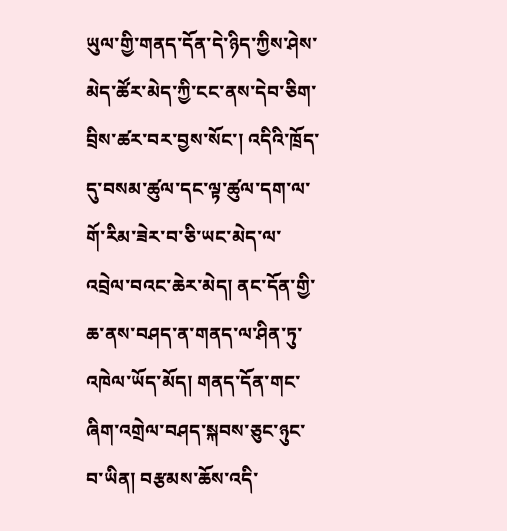ཡུལ་གྱི་གནད་དོན་དེ་ཉིད་ཀྱིས་ཤེས་མེད་ཚོར་མེད་ཀྱི་ངང་ནས་དེབ་ཅིག་བྲིས་ཚར་བར་བྱས་སོང་། འདིའི་ཁྲོད་དུ་བསམ་ཚུལ་དང་ལྟ་ཚུལ་དག་ལ་གོ་རིམ་ཟེར་བ་ཅི་ཡང་མེད་ལ་འབྲེལ་བའང་ཆེར་མེད། ནང་དོན་གྱི་ཆ་ནས་བཤད་ན་གནད་ལ་ཤིན་ཏུ་འཁེལ་ཡོད་མོད། གནད་དོན་གང་ཞིག་འགྲེལ་བཤད་སྐབས་ཅུང་ཉུང་བ་ཡིན། བརྩམས་ཆོས་འདི་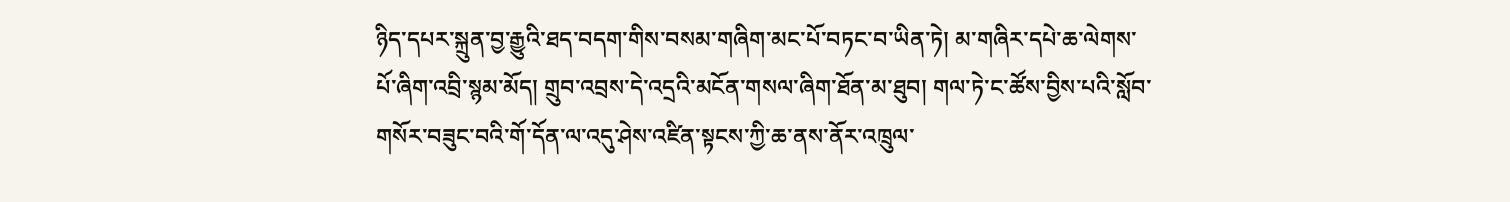ཉིད་དཔར་སྐྲུན་བྱ་རྒྱུའི་ཐད་བདག་གིས་བསམ་གཞིག་མང་པོ་བཏང་བ་ཡིན་ཏེ། མ་གཞིར་དཔེ་ཆ་ལེགས་པོ་ཞིག་འབྲི་སྙམ་མོད། གྲུབ་འབྲས་དེ་འདྲའི་མངོན་གསལ་ཞིག་ཐོན་མ་ཐུབ། གལ་ཏེ་ང་ཚོས་བྱིས་པའི་སློབ་གསོར་བཟུང་བའི་གོ་དོན་ལ་འདུ་ཤེས་འཛིན་སྟངས་ཀྱི་ཆ་ནས་ནོར་འཁྲུལ་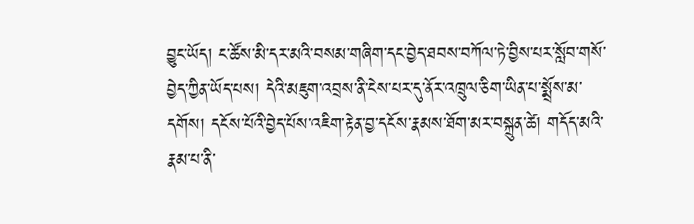བྱུང་ཡོད། ང་ཚོས་མི་དར་མའི་བསམ་གཞིག་དང་བྱེད་ཐབས་བཀོལ་ཏེ་བྱིས་པར་སློབ་གསོ་བྱེད་ཀྱིན་ཡོད་པས། དེའི་མཇུག་འབྲས་ནི་ངེས་པར་དུ་ནོར་འཁྲུལ་ཅིག་ཡིན་པ་སྨྲོས་མ་དགོས། དངོས་པོའི་བྱེད་པོས་འཇིག་རྟེན་བྱ་དངོས་རྣམས་ཐོག་མར་བསྐྲུན་ཚེ། གདོད་མའི་རྣམ་པ་ནི་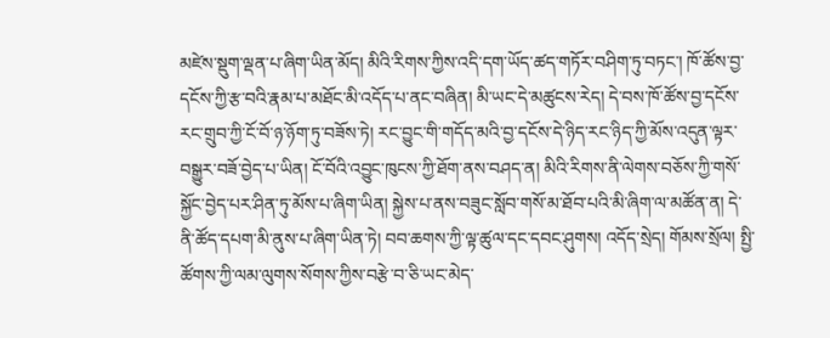མཛེས་སྡུག་ལྡན་པ་ཞིག་ཡིན་མོད། མིའི་རིགས་ཀྱིས་འདི་དག་ཡོད་ཚད་གཏོར་བཤིག་ཏུ་བཏང་། ཁོ་ཚོས་བྱ་དངོས་ཀྱི་རྩ་བའི་རྣམ་པ་མཐོང་མི་འདོད་པ་ནང་བཞིན། མི་ཡང་དེ་མཚུངས་རེད། དེ་བས་ཁོ་ཚོས་བྱ་དངོས་རང་གྲུབ་ཀྱི་ངོ་བོ་ཉ་ཉོག་ཏུ་བཟོས་ཏེ། རང་བྱུང་གི་གདོད་མའི་བྱ་དངོས་དེ་ཉིད་རང་ཉིད་ཀྱི་མོས་འདུན་ལྟར་བསྒྱུར་བཟོ་བྱེད་པ་ཡིན། ངོ་བོའི་འབྱུང་ཁུངས་ཀྱི་ཐོག་ནས་བཤད་ན། མིའི་རིགས་ནི་ལེགས་བཅོས་ཀྱི་གསོ་སྐྱོང་བྱེད་པར་ཤིན་ཏུ་མོས་པ་ཞིག་ཡིན། སྐྱེས་པ་ནས་བཟུང་སློབ་གསོ་མ་ཐོབ་པའི་མི་ཞིག་ལ་མཚོན་ན། དེ་ནི་ཚོད་དཔག་མི་ནུས་པ་ཞིག་ཡིན་ཏེ། བབ་ཆགས་ཀྱི་ལྟ་ཚུལ་དང་དབང་ཤུགས། འདོད་སྲེད། གོམས་སྲོལ། སྤྱི་ཚོགས་ཀྱི་ལམ་ལུགས་སོགས་ཀྱིས་བརྩེ་བ་ཅི་ཡང་མེད་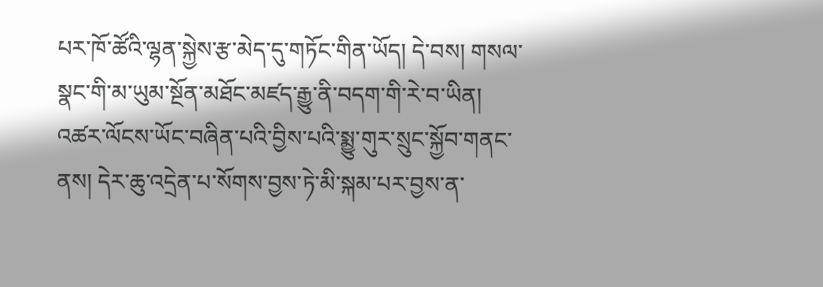པར་ཁོ་ཚོའི་ལྷན་སྐྱེས་རྩ་མེད་དུ་གཏོང་གིན་ཡོད། དེ་བས། གསལ་སྣང་གི་མ་ཡུམ་སྔོན་མཐོང་མཛད་རྒྱུ་ནི་བདག་གི་རེ་བ་ཡིན། འཚར་ལོངས་ཡོང་བཞིན་པའི་བྱིས་པའི་སྨྱུ་གུར་སྲུང་སྐྱོབ་གནང་ནས། དེར་ཆུ་འདྲེན་པ་སོགས་བྱས་ཏེ་མི་སྐམ་པར་བྱས་ན་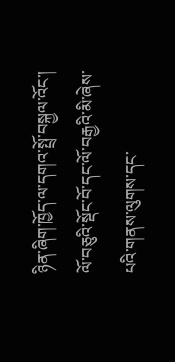ཉིན་ཞིག་ཁྱོད་ལ་དགའ་སྤྲོ་བསྐྱལ་འོང་། ལོ་བཅུའི་སྡོང་བོ་དང་ལོ་བརྒྱའི་མི་ཞེས་པའི་གནས་ལུགས་དང་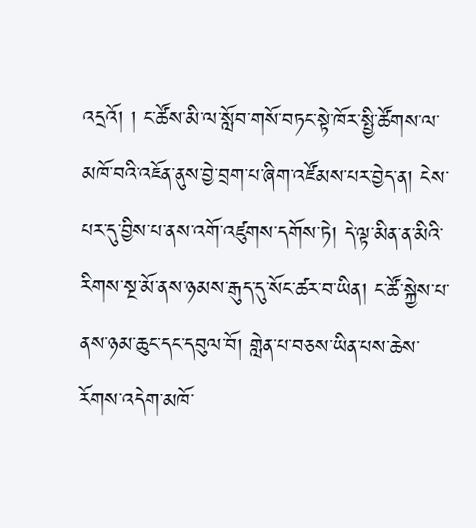འདྲའོ། ། ང་ཚོས་མི་ལ་སློབ་གསོ་བཏང་སྟེ་ཁོར་སྤྱི་ཚོགས་ལ་མཁོ་བའི་འཇོན་ནུས་བྱེ་བྲག་པ་ཞིག་འཛོམས་པར་བྱེད་ན། ངེས་པར་དུ་བྱིས་པ་ནས་འགོ་འཛུགས་དགོས་ཏེ། དེ་ལྟ་མིན་ན་མིའི་རིགས་སྔ་མོ་ནས་ཉམས་རྒུད་དུ་སོང་ཚར་བ་ཡིན། ང་ཚོ་སྐྱེས་པ་ནས་ཉམ་ཆུང་དང་དབུལ་བོ། གླེན་པ་བཅས་ཡིན་པས་ཆེས་རོགས་འདེག་མཁོ་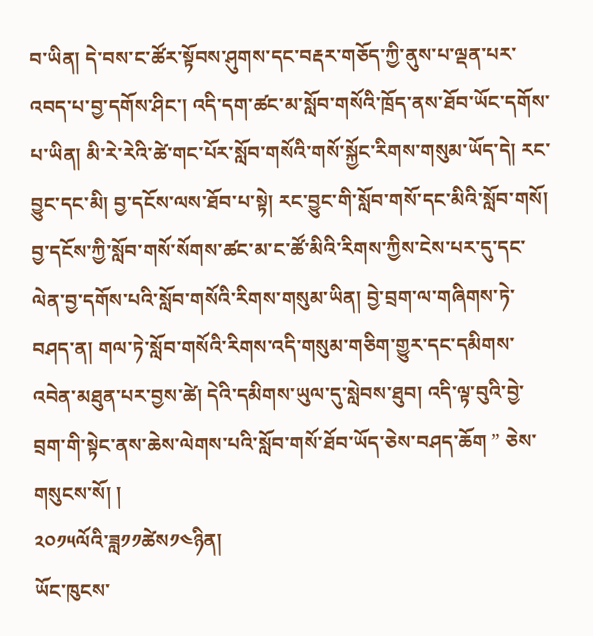བ་ཡིན། དེ་བས་ང་ཚོར་སྟོབས་ཤུགས་དང་བརྡར་གཅོད་ཀྱི་ནུས་པ་ལྡན་པར་འབད་པ་བྱ་དགོས་ཤིང་། འདི་དག་ཚང་མ་སློབ་གསོའི་ཁྲོད་ནས་ཐོབ་ཡོང་དགོས་པ་ཡིན། མི་རེ་རེའི་ཚེ་གང་པོར་སློབ་གསོའི་གསོ་སྐྱོང་རིགས་གསུམ་ཡོད་དེ། རང་བྱུང་དང་མི། བྱ་དངོས་ལས་ཐོབ་པ་སྟེ། རང་བྱུང་གི་སློབ་གསོ་དང་མིའི་སློབ་གསོ། བྱ་དངོས་ཀྱི་སློབ་གསོ་སོགས་ཚང་མ་ང་ཚོ་མིའི་རིགས་ཀྱིས་ངེས་པར་དུ་དང་ལེན་བྱ་དགོས་པའི་སློབ་གསོའི་རིགས་གསུམ་ཡིན། བྱེ་བྲག་ལ་གཞིགས་ཏེ་བཤད་ན། གལ་ཏེ་སློབ་གསོའི་རིགས་འདི་གསུམ་གཅིག་གྱུར་དང་དམིགས་འབེན་མཐུན་པར་བྱས་ཚེ། དེའི་དམིགས་ཡུལ་དུ་སླེབས་ཐུབ། འདི་ལྟ་བུའི་བྱེ་བྲག་གི་སྟེང་ནས་ཆེས་ལེགས་པའི་སློབ་གསོ་ཐོབ་ཡོད་ཅེས་བཤད་ཆོག ” ཅེས་གསུངས་སོ། །
༢༠༡༥ལོའི་ཟླ༡༡ཚེས༡༤ཉིན།
ཡོང་ཁུངས་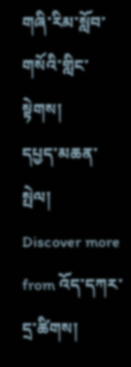གཞི་རིམ་སློབ་གསོའི་གླིང་སྟེགས།
དཔྱད་མཆན་སྤེལ།
Discover more from འོད་དཀར་དྲ་ཚིགས།